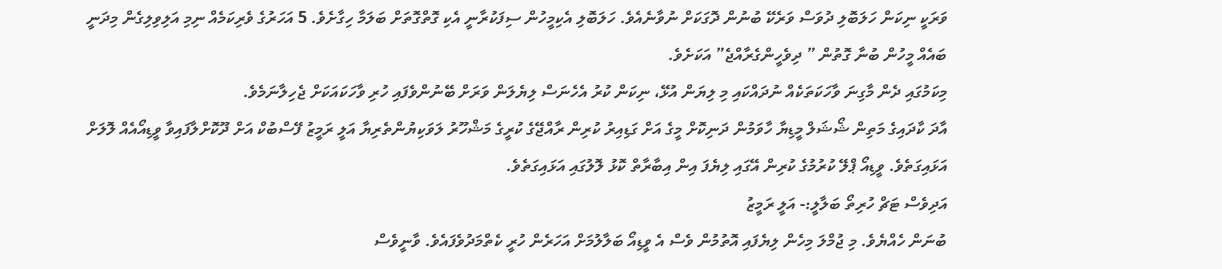ވަރަކީ ނިކަން ހަލަބޮލި ދުވަސް ވަރެކޭ ބުނުން ދޮގަކަށް ނުވާނެއެވެ. ހަލަބޮލި އެކިމީހުން ސިފަކުރާނީ އެކި ގޮތްގޮތަށް ބަލަމާ ހިގާށެވެ. 5 އަހަރުގެ ވެރިކަމެއް ނިމި އަލިވިލިގެން މިދަނީ ބައެއް މީހުން ބުނާ ގޮތުން ” ދިވެހީންގެރާއްޖެ” އަކަށެވެ.
މިކަމުގައި ދެން މާގިނަ ވާހަކަތަކެއް ނުދައްކައި މި ލިޔަން އުޅޭ، ނިކަން ކުރު އެހެނަސް ލިޔެލަން ވަރަށް ބޭނުންވެފައި ހުރި ވާހަކައަކަށް ޖެހިލާނަމެވެ.
އާދަ ކާދައިގެ މަތިން ޝޯޝަލް މީޑިޔާ ހާވަމުން ދަނިކޮށް މީގެ އަށް ގަޑިއިރު ކުރިން ރާއްޖޭގެ ކުރީގެ މަޝްހޫރު ލަވަކިޔުންތެރިޔާ އަލީ ރަމީޒު ފޭސްބުކް އަށް ދޫކޮށްލާފައިވާ ވީޑިއޯއެއް ލޮލަށް އަޅައިގަތެވެ. ވީޑިއޯ ޕްލޭ ކުރުމުގެ ކުރިން އޭގައި ލިޔެފަ އިން އިބާރާތް ކޮޅު ލޮލުގައި އަޅައިގަތެވެ.
އަދިވެސް ޓަޗް ހުރިތޯ ބަލާލީ:- އަލީ ރަމީޒު
ބުނަން ހެއްޔެވެ. މި ޖުމްލަ މިހެން ލިޔެފައި އޮތުމުން ވެސް އެ ވީޑިއޯ ބަލާލުމަށް އަހަރެން ހުރީ ކެތްމަދުވެފައެވެ. ވާނީވެސް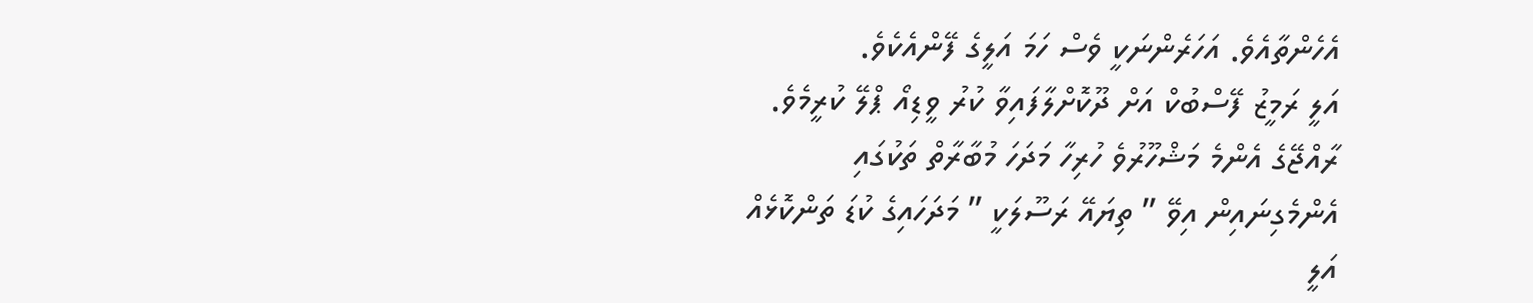އެހެންތާއެވެ. އަހަރެންނަކީ ވެސް ހަމަ އަލީގެ ފޭންއެކެވެ.
އަލީ ރަމީޒު ފޭސްބުކް އަށް ދޫކޮށްލާފައިވާ ކުރު ވީޑިއޯ ޕްލޭ ކުރީމެވެ. ރާއްޖޭގެ އެންމެ މަޝްހޫރުވެ ހުރިހާ މަދަހަ މުބާރާތް ތަކުގައި އެންމެގިނައިން އިވޭ ” ތިޔައޭ ރަސޫލަކީ ” މަދަހައިގެ ކުޑަ ތަންކޮޅެއް އަލީ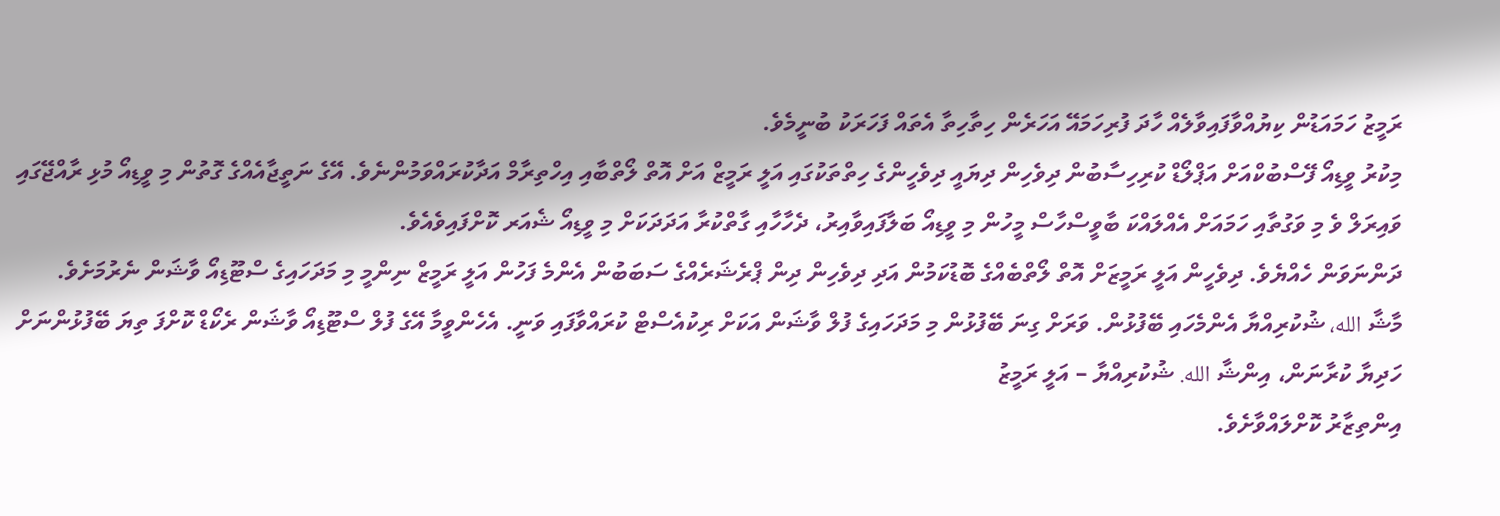ރަމީޒު ހަމައަޑުން ކިޔުއްވާފައިވާލެއް ހާދަ ފުރިހަމައޭ އަހަރެން ހިތާހިތާ އެތައް ފަހަރަކު ބުނީމެވެ.
މިކުރު ވީޑިއޯ ފޭސްބުކްއަށް އަޕްލޯޑް ކުރިހިސާބުން ދިވެހިން ދިޔައީ ދިވެހީންގެ ހިތްތަކުގައި އަލީ ރަމީޒް އަށް އޮތް ލޯތްބާއި އިހްތިރާމް އަދާކުރައްވަމުންނެވެ. އޭގެ ނަތީޖާއެއްގެ ގޮތުން މި ވީޑިއޯ މުޅި ރާއްޖޭގައި ވައިރަލް ވެ މި ވަގުތާއި ހަމައަށް އެއްލައްކަ ބާވީސްހާސް މީހުން މި ވީޑިއޯ ބަލާފައިވާއިރު، ދެހާހާއި ގާތްކުރާ އަދަދަކަށް މި ވީޑިއޯ ޝެއަރ ކޮށްފައިވެއެވެ.
ދަންނަވަން ހެއްޔެވެ. ދިވެހީން އަލީ ރަމީޒަށް އޮތް ލޯތްބެއްގެ ބޮޑުކަމުން އަދި ދިވެހިން ދިން ޕްރެޝަރެއްގެ ސަބަބުން އެންމެ ފަހުން އަލީ ރަމީޒް ނިންމީ މި މަދަހައިގެ ސްޓޫޑިއޯ ވާޝަން ނެރުމަށެވެ.
މާޝާ الله، ޝުކުރިއްޔާ އެންމެހައި ބޭފުޅުން. ވަރަށް ގިނަ ބޭފުޅުން މި މަދަހައިގެ ފުލް ވާޝަން އަކަށް ރިކުއެސްޓް ކުރައްވާފައި ވަނީ. އެހެންވީމާ އޭގެ ފުލް ސްޓޫޑިއޯ ވާޝަން ރެކޯޑް ކޮށްފަ ތިޔަ ބޭފުޅުންނަށް ހަދިޔާ ކުރާނަން، އިންޝާ الله. ޝުކުރިއްޔާ – އަލީ ރަމީޒު
އިންތިޒާރު ކޮށްލައްވާށެވެ.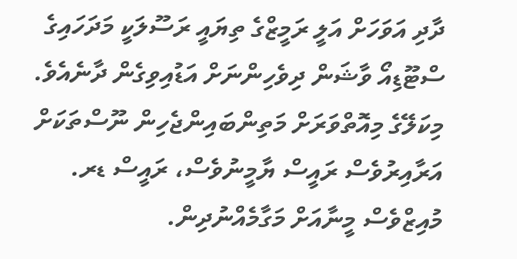ދާދި އަވަހަށް އަލީ ރަމީޒްގެ ތިޔައީ ރަސޫލަކީ މަދަހައިގެ ސްޓޫޑިއޯ ވާޝަން ދިވެހިންނަށް އަޑުއިވިގެން ދާނެއެވެ.
މިކަލޭގެ މިއޮތްވަރަށް މަތިންބައިންޖެހިން ނޫސްތަކަށް އަރާއިރުވެސް ރައީސް ޔާމީނުވެސް، ރައީސް ޑރ. މުއިޒްވެސް މީނާއަށް މަގާމެއްނުދިން.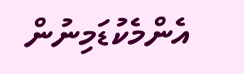އެންމެކުޑަމިނުން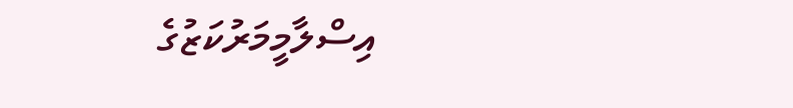އިސްލާމީމަރުކަޒުގެ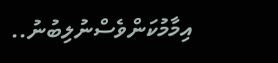އިމާމުކަންވެސްނުލިބުނު..